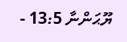ޔޫޙަންނާ 13:5 -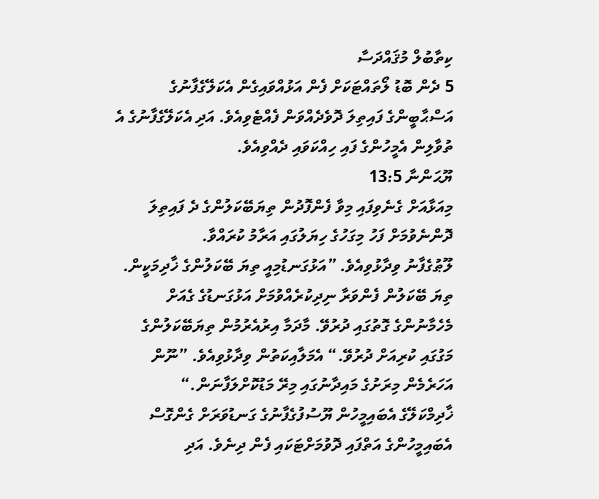ކިތާބުލް މުޤައްދަސާ
5 ދެން ބޮޑު ލޯތައްޓަކަށް ފެން އަޅުއްވައިގެން އެކަލޭގެފާނުގެ އަސްޙާބީންގެ ފައިތިލަ ދޮވެދެއްވަން ފެއްޓެވިއެވެ. އަދި އެކަލޭގެފާނުގެ އެ ތުވާލިން އެމީހުންގެ ފައި ހިއްކަވައި ދެއްވިއެވެ.
ޔޫޙަންނާ 13:5
މިއަޅާއަށް ގެނެވިފައި މިވާ ފެންފޮދުން ތިޔަބޭކަލުންގެ ދެ ފައިތިލަ ދޮންނެވުމަށް ފަހު މިގަހުގެ ހިޔަލުގައި އަރާމު ކުރައްވާ.
ލޫޠުގެފާނު ވިދާޅުވިއެވެ. ”އަޅުގަނޑުމިއީ ތިޔަ ބޭކަލުންގެ ޚާދިމަކީން. ތިޔަ ބޭކަލުން ފެންވަރާ ނިދިކުރެއްވުމަށް އަޅުގަނޑުގެ ގެއަށް މެހެމާނުންގެ ގޮތުގައި ދުރުވޭ. މާދަމާ އިރުއެރުމުން ތިޔަބޭކަލުންގެ މަގުގައި ކުރިއަށް ދުރުވޭ.“ އެމަލާއިކަތުން ވިދާޅުވިއެވެ. ”ނޫން އަހަރެމެން މިރަށުގެ މައިދާނުގައި މިރޭ މަޑުކޮށްލަފާނަން.“
ޚާދިމްކަލޭގެ އެބައިމީހުން ޔޫސުފުގެފާނުގެ ގަނޑުވަރަށް ގެންގޮސް އެބައިމީހުންގެ އަތްފައި ދޮވުމަށްޓަކައި ފެން ދިނެވެ. އަދި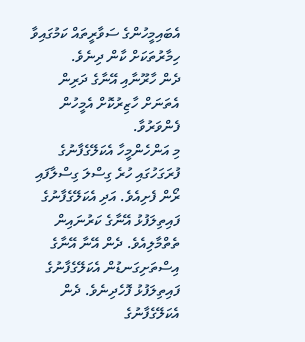އެބައިމީހުންގެ ސަވާރީތައް ކަމުގައިވާ ހިމާރުތަކަށް ކާން ދިނެވެ.
ދެން ހާރޫނާއި އޭނާގެ ދަރިން އެތަނަށް ހާޒިރުކޮށް އެމީހުން ފެންވަރުވާ.
މި އަންހެންމީހާ އެކަލޭގެފާނުގެ ފުރަގަހުގައި ހުރެ ގިސްލަ ގިސްލާފައި ރޯން ފެށިއެވެ. އަދި އެކަލޭގެފާނުގެ ފައިތިލަފުޅު އޭނާގެ ކަރުނައިން ތެތްމާލިއެވެ. ދެން އޭނާ އޭނާގެ އިސްތަށިގަނޑުން އެކަލޭގެފާނުގެ ފައިތިލަފުޅު ފޮހެދިނެވެ. ދެން އެކަލޭގެފާނުގެ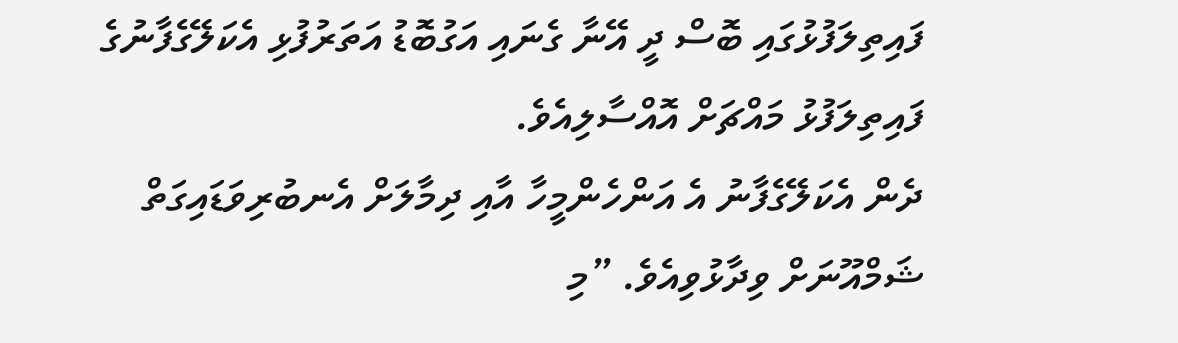ފައިތިލަފުޅުގައި ބޮސް ދީ އޭނާ ގެނައި އަގުބޮޑު އަތަރުފުޅި އެކަލޭގެފާނުގެ ފައިތިލަފުޅު މައްޗަށް އޮއްސާލިއެވެ.
ދެން އެކަލޭގެފާނު އެ އަންހެންމީހާ އާއި ދިމާލަށް އެނބުރިވަޑައިގަތް ޝަމްއޫނަށް ވިދާޅުވިއެވެ. ”މި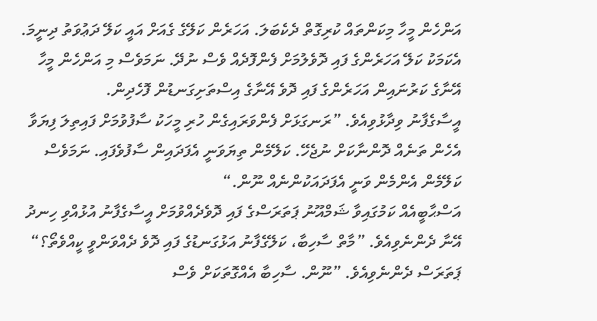އަންހެން މީހާ މިކަންތައް ކުރިގޮތް ދެކެބަލަ. އަހަރެން ކަލޭގެ ގެއަށް އައީ ކަލޭ ދަޢުވަތު ދިނީމަ. އެކަމަކު ކަލޭ އަހަރެންގެ ފައި ދޮވެލުމަށް ފެންފޮދެއް ވެސް ނުދޭ. ނަމަވެސް މި އަންހެން މީހާ އޭނާގެ ކަރުނައިން އަހަރެންގެ ފައި ދޮވެ އޭނާގެ އިސްތަށިގަނޑުން ފޮހެދިން.
އީސާގެފާނު ވިދާޅުވިއެވެ. ”ރަނގަޅަށް ފެންވަރައިގެން ހުރި މީހަކު ސާފުވުމަށް ފައިތިލަ ފިޔަވާ އެހެން ތަނެއް ދޮންނާކަށް ނުޖެހޭ. ކަލޭމެން ތިޔަވަނީ އެފަދައިން ސާފުވެފައި. ނަމަވެސް ކަލޭމެން އެންމެން ވަނީ އެފަދައަކުންނެއް ނޫން.“
އަސްޙާބީއެއް ކަމުގައިވާ ޝަމްއޫނު ޕަތަރަސްގެ ފައި ދޮވެދެއްވުމަށް އީސާގެފާނު އުޅުއްވި ހިނދު އޭނާ ދެންނެވިއެވެ. ”މާތް ސާހިބާ، ކަލޭގެފާނު އަޅުގަނޑުގެ ފައި ދޮވެ ދެއްވަންވީ ކީއްވެތޯ؟“
ޕަތަރަސް ދެންނެވިއެވެ. ”ނޫން. ސާހިބާ އެއްގޮތަކަށް ވެސް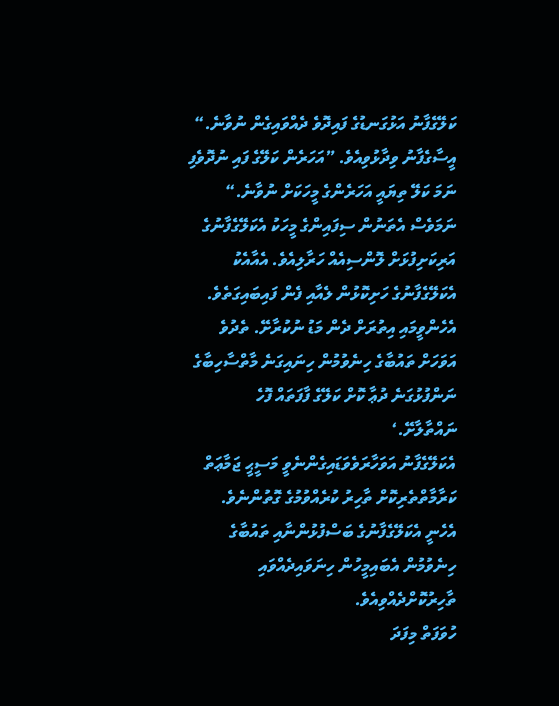ކަލޭގެފާނު އަޅުގަނޑުގެ ފައިދޮވެ ދެއްވައިގެން ނުވާނެ.“ އީސާގެފާނު ވިދާޅުވިއެވެ. ”އަހަރެން ކަލޭގެ ފައި ނުދޮވެފި ނަމަ ކަލޭ ތިޔައީ އަހަރެންގެ މީހަކަށް ނުވާނެ.“
ނަމަވެސް އެތަނުން ސިފައިންގެ މީހަކު އެކަލޭގެފާނުގެ އަރިކަށިފުޅަށް ލޮންސިއެއް ހަރާލިއެވެ. އެއާއެކު އެކަލޭގެފާނުގެ ހަށިކޮޅުން ލެއާއި ފެން ފައިބައިގަތެވެ.
އެހެންވީމައި އިތުރަށް ދެން މަޑު ނުކުރާށޭ. ތެދުވެ އަވަހަށް ތައުބާގެ ހިނެވުމުން ހިނައިގަނެ މާތްސާހިބާގެ ނަންފުޅުގަނެ ދުޢާ ކޮށް ކަލޭގެ ފާފަތައް ފޮހެ ނައްތާލާށޭ.‘
އެކަލޭގެފާނު އަވަހާރަވެވަޑައިގެންނެވީ މަސީޙީ ޖަމާޢަތް ކަރާމާތްތެރިކޮށް ތާހިރު ކުރެއްވުމުގެ ގޮތުންނެވެ. އެހެނީ އެކަލޭގެފާނުގެ ބަސްފުޅުންނާއި ތައުބާގެ ހިނެވުމުން އެބައިމީހުން ހިނަވައިދެއްވައި ތާހިރުކޮށްދެއްވިއެވެ.
ހުވަފަތް މިފަދަ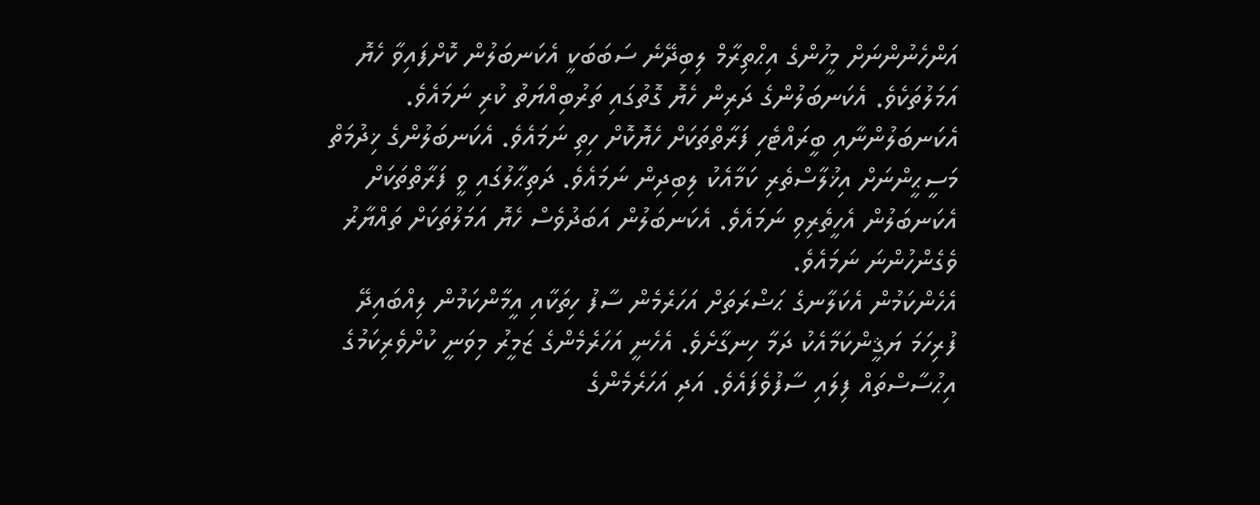އަންހެނުންނަށް މީހުންގެ އިޙްތިރާމް ލިބިދޭނެ ސަބަބަކީ އެކަނބަލުން ކޮށްފައިވާ ހެޔޮ އަމަލުތަކެވެ. އެކަނބަލުންގެ ދަރިން ހެޔޮ ގޮތުގައި ތަރުބިއްޔަތު ކުރި ނަމައެވެ. އެކަނބަލުންނާއި ބީރައްޓެހި ފަރާތްތަކަށް ހެޔޮކޮށް ހިތި ނަމައެވެ. އެކަނބަލުންގެ ޚިދުމަތް މަސީޙީންނަށް އިޚުލާސްތެރި ކަމާއެކު ލިބިދިން ނަމައެވެ. ދަތިޙާލުގައި ވީ ފަރާތްތަކަށް އެކަނބަލުން އެހީތެރިވި ނަމައެވެ. އެކަނބަލުން އަބަދުވެސް ހެޔޮ އަމަލުތަކަށް ތައްޔާރު ވެގެންހުންނަ ނަމައެވެ.
އެހެންކަމުން އެކަލާނގެ ޙަޟްރަތަށް އަހަރެމެން ސާފު ހިތަކާއި އީމާންކަމުން ލިއްބައިދޭ ފުރިހަމަ ޔަޤީންކަމާއެކު ދަމާ ހިނގާށެވެ. އެހެނީ އަހަރެމެންގެ ޒަމީރު މިވަނީ ކުށްވެރިކަމުގެ އިޙުސާސްތައް ފިލައި ސާފުވެފައެވެ. އަދި އަހަރެމެންގެ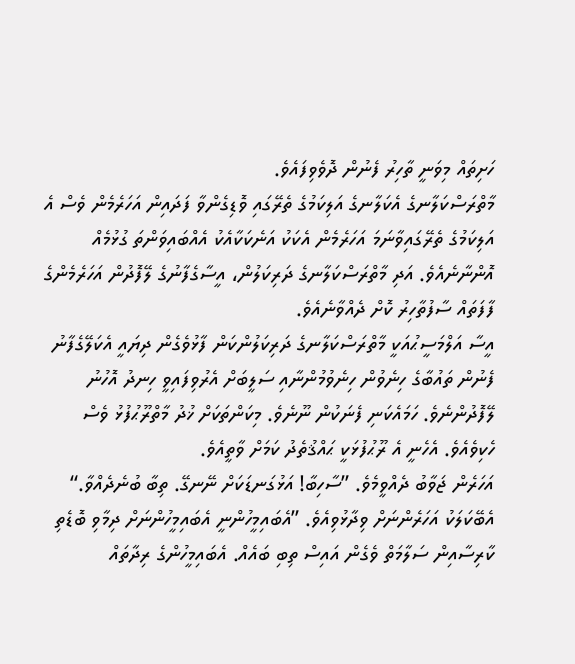ހަށިތައް މިވަނީ ތާހިރު ފެނުން ދޮވެވިފައެވެ.
މާތްރަސްކަލާނގެ އެކަލާނގެ އަލިކަމުގެ ތެރޭގައި ވޮޑިގެންވާ ފަދައިން އަހަރެމެން ވެސް އެ އަލިކަމުގެ ތެރޭގައިވާނަމަ އަހަރެމެން އެކަކު އަނެކަކާއެކު އެއްބައިވަންތަ ގުޅުމެއް އޮންނާނެއެވެ. އަދި މާތްރަސްކަލާނގެ ދަރިކަލުން، އީސާގެފާނުގެ ލޭފޮދުން އަހަރެމެންގެ ފާފަތައް ސާފުތާހިރު ކޮށް ދެއްވާނެއެވެ.
އީސާ އަލްމަސީޙުއަކީ މާތްރަސްކަލާނގެ ދަރިކަލުންކަން ފާޅުވެގެން ދިޔައީ އެކަލޭގެފާނު ފެނުން ތައުބާގެ ހިނެވުން ހިނެވުމުންނާއި ސަލީބަށް އެރުވިފައިވީ ހިނދު އޮހުނު ލޭފޮދުންނެވެ. ހަމައެކަނި ފެނަކުން ނޫނެވެ. މިކަންތަކަށް ޚުދު މާތްރޫޙުފުޅު ވެސް ހެކިވެއެވެ. އެހެނީ އެ ރޫޙުފުޅަކީ ޙައްޤުތެދު ކަމަށް ވާތީއެވެ.
އަހަރެން ޖަވާބު ދެއްވީމެވެ. ”ސާހިބާ! އަޅުގަނޑަކަށް ނޭނގޭ. ތިބާ ބުނެދެއްވާ.“ އެބޭކަލަކު އަހަރެންނަށް ވިދާޅުވިއެވެ. ”އެބައިމީހުންނީ އެބައިމީހުންނަށް ދިމާވި ބޮޑެތި ކާރިސާއިން ސަލާމަތް ވެގެން އައިސް ތިބި ބައެއް. އެބައިމީހުންގެ ރިދާތައް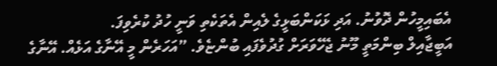އެބައިމީހުން ދޮވުނު. އަދި ޅަކަންބަޅީގެ ލެއިން އެތަކެތި ވަނީ ހުދު ކުރެވިފަ.
އަބީޖާއިލް ބިންމަތީ މޫނު ޖެހޭވަރަށް ގުދުވެފައި ބުންޏެވެ. ”އަހަރެން މީ އޭނާގެ އަޅެއް. އޭނާގެ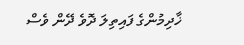ޚާދިމުންގެ ފައިތިލަ ދޮވެ ދޭން ވެސް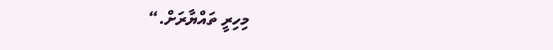މިހިރީ ތައްޔާރަށް.“